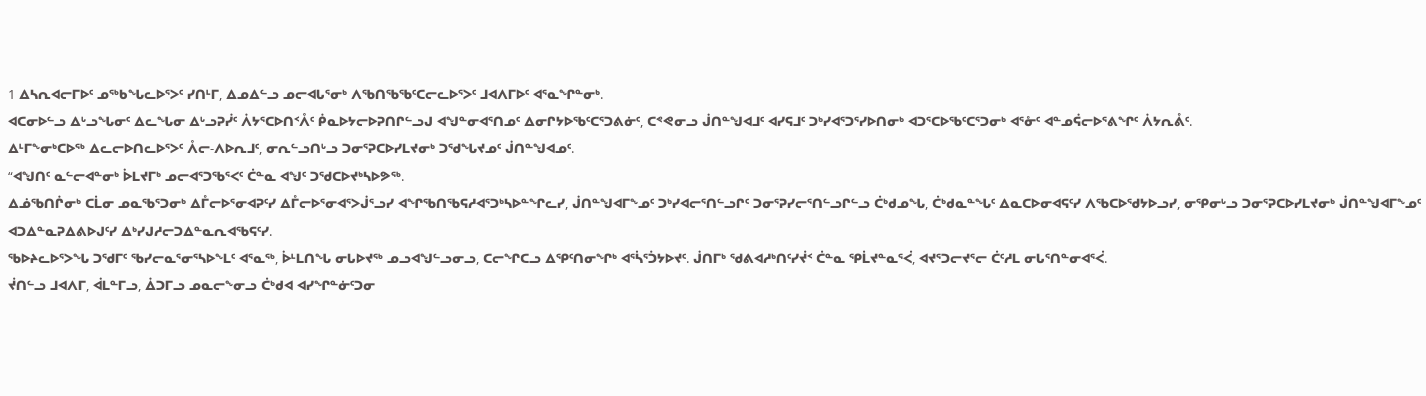1 ᐃᓴᕆᐊᓕᒥᐅᑦ ᓄᖅᑲᖓᓚᐅᕐᐳᑦ ᓯᑎᒻᒥ, ᐃᓄᐃᓪᓗ ᓄᓕᐊᒐᕐᓂᒃ ᐱᖃᑎᖃᖃᑦᑕᓕᓚᐅᕐᐳᑦ ᒧᐊᐱᒥᐅᑦ ᐊᕐᓇᖏᓐᓂᒃ.
ᐊᑕᓂᐅᓪᓗ ᐃᒡᓗᖓᓂᑦ ᐃᓚᖓᓂ ᐃᒡᓗᕈᓰᑦ ᐲᔭᕐᑕᐅᑎᑉᐰᑦ ᑮᓇᐅᔭᓕᐅᕈᑎᒋᓪᓗᒍ ᐊᖑᓐᓂᐊᕐᑎᓄᑦ ᐃᓂᒋᔭᐅᖃᑦᑕᕐᑐᕕᓃᑦ, ᑕᕝᕙᓂᓗ ᒎᑎᓐᖑᐊᒧᑦ ᐊᓯᕋᒧᑦ ᑐᒃᓯᐊᕐᑐᕐᓯᐅᑎᓂᒃ ᐊᑐᕐᑕᐅᖃᑦᑕᕐᑐᓂᒃ ᐊᕐᓁᑦ ᐊᓐᓄᕌᓕᐅᕐᕕᖏᑦ ᐲᔭᕆᕔᑦ.
ᐃᒻᒥᖕᓂᒃᑕᐅᖅ ᐃᓚᓕᐅᑎᓚᐅᕐᐳᑦ ᐰᓕ-ᐱᐅᕆᒧᑦ, ᓂᕆᓪᓗᑎᒡᓗ ᑐᓂᕐᕈᑕᐅᓯᒪᔪᓂᒃ ᑐᖁᖓᔪᓄᑦ ᒎᑎᓐᖑᐊᓄᑦ.
“ᐊᖑᑎᑦ ᓇᓪᓕᐊᓐᓂᒃ ᐆᒪᔪᒥᒃ ᓄᓕᐊᕐᑐᖃᕐᐸᑦ ᑖᓐᓇ ᐊᖑᑦ ᑐᖁᑕᐅᔪᒃᓴᐅᕗᖅ.
ᐃᓅᖃᑎᒌᓂᒃ ᑕᒫᓂ ᓄᓇᖃᕐᑐᓂᒃ ᐃᒤᓕᐅᕐᓂᐊᕈᑦᓯ ᐃᒤᓕᐅᕐᓂᐊᕐᐳᒎᕐᓗᓯ ᐊᖏᖃᑎᖃᕋᓱᐊᕐᑐᒃᓴᐅᓐᖏᓚᓯ, ᒎᑎᓐᖑᐊᒥᖕᓄᑦ ᑐᒃᓯᐊᓕᕐᑎᓪᓗᒋᑦ ᑐᓂᕐᕈᓯᓕᕐᑎᓪᓗᒋᓪᓗ ᑖᒃᑯᓄᖓ, ᑖᒃᑯᓇᓐᖓᑦ ᐃᓇᑕᐅᓂᐊᕋᑦᓯ ᐱᖃᑕᐅᖁᔭᐅᓗᓯ, ᓂᕿᓂᒡᓗ ᑐᓂᕐᕈᑕᐅᓯᒪᔪᓂᒃ ᒎᑎᓐᖑᐊᒥᖕᓄᑦ ᐊᑐᐃᓐᓇᕈᐃᕕᐅᒍᑦᓯ ᐃᒃᓯᒍᓱᓕᑐᐃᓐᓇᕆᐊᖃᕋᑦᓯ.
ᖃᐅᔨᓚᐅᕐᐳᖓ ᑐᖁᒥᑦ ᖃᓯᓕᓇᕐᓂᕐᓴᐅᖕᒪᑦ ᐊᕐᓇᖅ, ᐆᒻᒪᑎᖓ ᓂᒐᐅᔪᖅ ᓄᓗᐊᖑᓪᓗᓂᓗ, ᑕᓕᖏᑕᓗ ᐃᕿᑦᑎᓂᖏᒃ ᐊᕐᓵᕐᑑᔭᐅᔪᑦ. ᒎᑎᒥᒃ ᖁᕕᐊᓱᒃᑎᑦᓯᔫᑉ ᑖᓐᓇ ᕿᒫᔪᓐᓇᕐᐹ, ᐊᔪᕐᑐᓕᔪᕐᓕ ᑖᑦᓱᒪ ᓂᒐᕐᑎᓐᓂᐊᕐᐹ.
ᔫᑎᓪᓗ ᒧᐊᐱᒥ, ᐋᒪᓐᒥᓗ, ᐄᑐᒥᓗ ᓄᓇᓕᖕᓂᓗ ᑖᒃᑯᐊ ᐊᓯᖏᓐᓃᑦᑐᓂ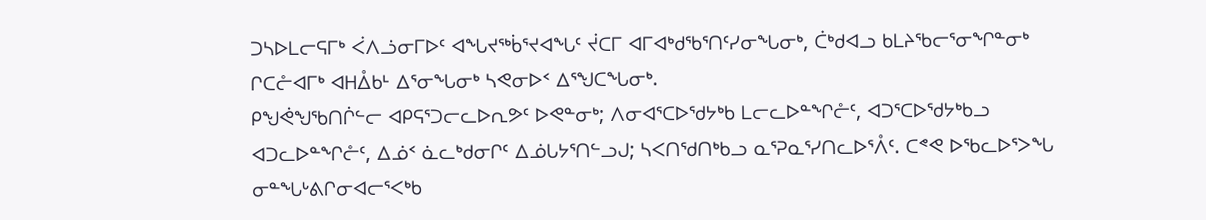ᑐᓴᐅᒪᓕᕋᒥᒃ ᐹᐱᓘᓂᒥᐅᑦ ᐊᖓᔪᖅᑳᕐᔪᐊᖓᑦ ᔫᑕᒥ ᐊᒥᐊᒃᑯᖃᕐᑎᑦᓯᓂᖓᓂᒃ, ᑖᒃᑯᐊᓗ ᑲᒪᔨᖃᓕᕐᓂᖏᓐᓂᒃ ᒋᑕᓔᐊᒥᒃ ᐊᕼᐂᑲᒻ ᐃᕐᓂᖓᓂᒃ ᓴᕙᓂᐅᑉ ᐃᕐᖑᑕᖓᓂᒃ.
ᑭᖑᕚᖑᖃᑎᒌᓪᓕ ᐊᑭᕋᕐᑐᓕᓚᐅᕆᕗᑦ ᐅᕙᓐᓂᒃ; ᐱᓂᐊᕐᑕᐅᖁᔭᒃᑲ ᒪᓕᓚᐅᓐᖏᓔᑦ, ᐊᑐᕐᑕᐅᖁᔭᒃᑲᓗ ᐊᑐᓚᐅᓐᖏᓔᑦ, ᐃᓅᑉ ᓈᓚᒃᑯᓂᒋᑦ ᐃᓅᒐᔭᕐᑎᓪᓗᒍ; ᓴᐸᑎᖁᑎᒃᑲᓗ ᓇᕐᕈᓇᕐᓯᑎᓚᐅᕐᐰᑦ. ᑕᕝᕙ ᐅᖃᓚᐅᕐᐳᖓ ᓂᓐᖓᒡᕕᒋᓂᐊᓕᕐᐸᒃᑲ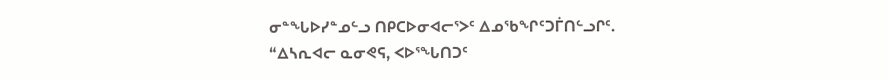ᓂᓐᖓᐅᓯᓐᓄᓪᓗ ᑎᑭᑕᐅᓂᐊᓕᕐᐳᑦ ᐃᓄᖃᖏᑦᑐᒦᑎᓪᓗᒋᑦ.
“ᐃᓴᕆᐊᓕ ᓇᓂᕙᕋ, ᐸᐅᕐᖓᑎᑐᑦ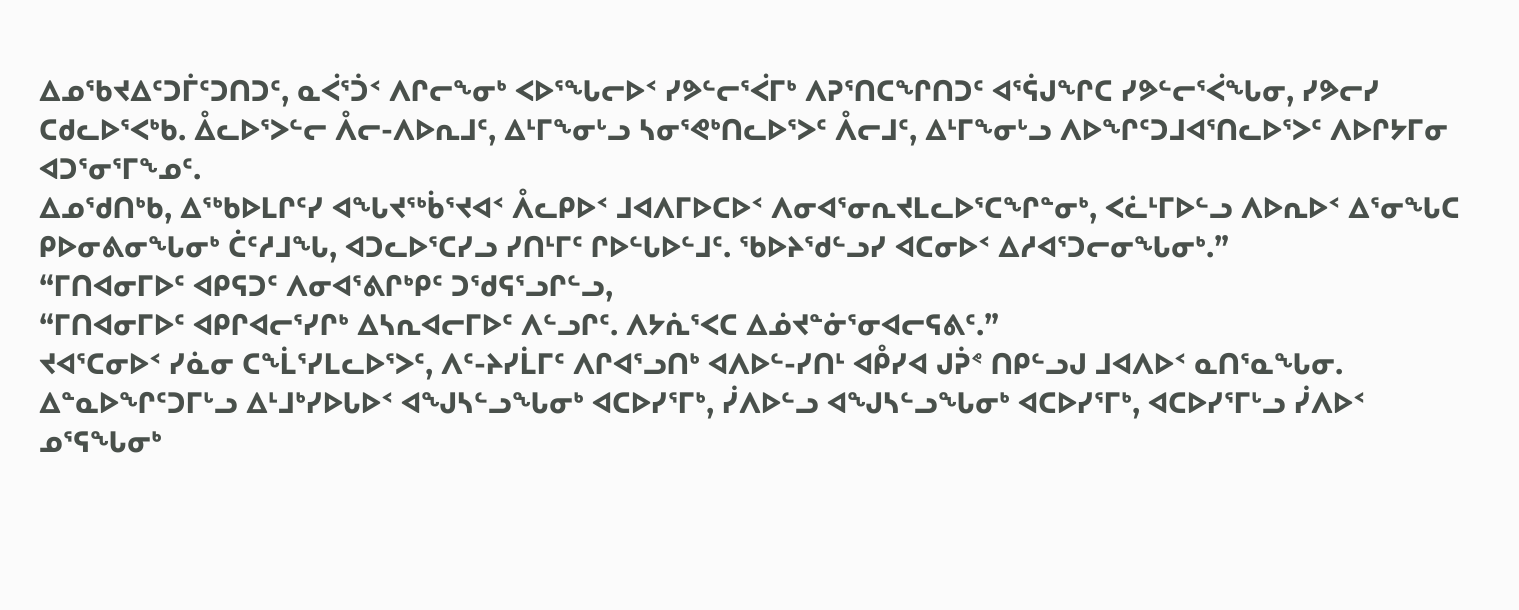ᐃᓄᖃᔪᐃᑦᑐᒦᑦᑐᑎᑐᑦ, ᓇᐹᕐᑑᑉ ᐱᒋᓕᖕᓂᒃ ᐸᐅᕐᖓᓕᐅᑉ ᓯᕗᓪᓕᕐᐹᒥᒃ ᐱᕈᕐᑎᑕᖏᑎᑐᑦ ᐊᕐᕌᒍᖏᑕ ᓯᕗᓪᓕᕐᐹᖓᓂ, ᓯᕗᓕᓯ ᑕᑯᓚᐅᕐᐸᒃᑲ. ᐂᓚᐅᕐᐳᓪᓕ ᐰᓕ-ᐱᐅᕆᒧᑦ, ᐃᒻᒥᖕᓂᒡᓗ ᓴᓂᕐᕙᒃᑎᓚᐅᕐᐳᑦ ᐰᓕᒧᑦ, ᐃᒻᒥᖕᓂᒡᓗ ᐱᐅᖏᑦᑐᒧᐊᕐᑎᓚᐅᕐᐳᑦ ᐱᐅᒋᔭᒥᓂ ᐊᑐᕐᓂᕐᒥᖕᓄᑦ.
ᐃᓄᖁᑎᒃᑲ, ᐃᖅᑲᐅᒪᒋᑦᓯ ᐊᖓᔪᖅᑳᕐᔪᐊᑉ ᐰᓚᑭᐅᑉ ᒧᐊᐱᒥᐅᑕᐅᑉ ᐱᓂᐊᕐᓂᕆᔪᒪᓚᐅᕐᑕᖏᓐᓂᒃ, ᐸᓛᒻᒥᐅᓪᓗ ᐱᐅᕆᐅᑉ ᐃᕐᓂᖓᑕ ᑭᐅᓂᕕᓂᖓᓂᒃ ᑖᑦᓱᒧᖓ, ᐊᑐᓚᐅᕐᑕᓯᓗ ᓯᑎᒻᒥᑦ ᒋᐅᓪᒐᐅᓪᒧᑦ. ᖃᐅᔨᖁᓪᓗᓯ ᐊᑕᓂᐅᑉ ᐃᓱᐊᕐᑐᓕᓂᖓᓂᒃ.”
“ᒥᑎᐊᓂᒥᐅᑦ ᐊᑭᕋᑐᑦ ᐱᓂᐊᕐᕕᒋᒃᑭᑦ ᑐᖁᕋᕐᓗᒋᓪᓗ,
“ᒥᑎᐊᓂᒥᐅᑦ ᐊᑭᒋᐊᓕᕐᓯᒋᒃ ᐃᓴᕆᐊᓕᒥᐅᑦ ᐱᓪᓗᒋᑦ. ᐱᔭᕇᕐᐸᑕ ᐃᓅᔪᓐᓃᕐᓂᐊᓕᕋᕕᑦ.”
ᔪᐊᕐᑕᓂᐅᑉ ᓯᓈᓂ ᑕᖕᒫᕐᓯᒪᓚᐅᕐᐳᑦ, ᐱᑦ-ᔨᓯᒫᒥᑦ ᐱᒋᐊᕐᓗᑎᒃ ᐊᐱᐅᓪ-ᓯᑎᒻ ᐊᑬᓯᐊ ᒍᕉᕝ ᑎᑭᓪᓗᒍ ᒧᐊᐱᐅᑉ ᓇᑎᕐᓇᖓᓂ.
ᐃᓐᓇᐅᖏᑦᑐᒥᒡᓗ ᐃᒻᒧᒃᓯᐅᒐᐅᑉ ᐊᖑᓴᓪᓗᖓᓂᒃ ᐊᑕᐅᓯᕐᒥᒃ, ᓰᐱᐅᓪᓗ ᐊᖑᓴᓪᓗᖓᓂᒃ ᐊᑕᐅᓯᕐᒥᒃ, ᐊᑕᐅᓯᕐᒥᒡᓗ ᓰᐱᐅᑉ ᓄᕐᕋᖓᓂᒃ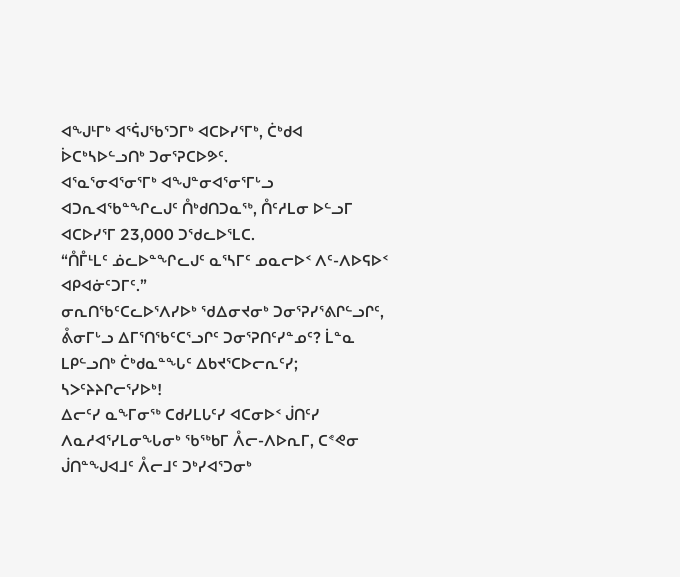ᐊᖑᒻᒥᒃ ᐊᕐᕌᒍᖃᕐᑐᒥᒃ ᐊᑕᐅᓯᕐᒥᒃ, ᑖᒃᑯᐊ ᐆᑕᒃᓴᐅᓪᓗᑎᒃ ᑐᓂᕐᕈᑕᐅᕗᑦ.
ᐊᕐᓇᕐᓂᐊᕐᓂᕐᒥᒃ ᐊᖑᓐᓂᐊᕐᓂᕐᒥᒡᓗ ᐊᑐᕆᐊᖃᓐᖏᓚᒍᑦ ᑍᒃᑯᑎᑐᓇᖅ, ᑍᑦᓱᒪᓂ ᐅᓪᓗᒥ ᐊᑕᐅᓯᕐᒥ 23,000 ᑐᖁᓚᐅᕐᒪᑕ.
“ᑍᒤᒻᒪᑦ ᓅᓚᐅᓐᖏᓚᒍᑦ ᓇᕐᓴᒥᑦ ᓄᓇᓕᐅᑉ ᐱᑦ-ᐱᐅᕋᐅᑉ ᐊᑭᐊᓃᑦᑐᒥᑦ.”
ᓂᕆᑎᖃᑦᑕᓚᐅᕐᐱᓯᐅᒃ ᖁᐃᓂᔪᓂᒃ ᑐᓂᕐᕈᓯᕐᕕᒋᓪᓗᒋᑦ, ᕔᓂᒥᒡᓗ ᐃᒥᕐᑎᖃᑦᑕᕐᓗᒋᑦ ᑐᓂᕐᕈᑎᑦᓯᓐᓄᑦ? ᒫᓐᓇ ᒪᑭᓪᓗᑎᒃ ᑖᒃᑯᓇᓐᖓᑦ ᐃᑲᔪᕐᑕᐅᓕᕆᑦᓯ; ᓴᐳᑦᔨᔨᒋᓕᕐᓯᐅᒃ!
ᐃᓕᑦᓯ ᓇᖕᒥᓂᖅ ᑕᑯᓯᒪᒐᑦᓯ ᐊᑕᓂᐅᑉ ᒎᑎᑦᓯ ᐱᓇᓱᐊᕐᓯᒪᓂᖓᓂᒃ ᖃᖅᑲᒥ ᐰᓕ-ᐱᐅᕆᒥ, ᑕᕝᕙᓂ ᒎᑎᓐᖑᐊᒧᑦ ᐰᓕᒧᑦ ᑐᒃᓯᐊᕐᑐᓂᒃ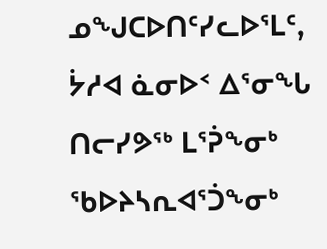ᓄᖑᑕᐅᑎᑦᓯᓚᐅᕐᒪᑦ,
ᔮᓱᐊ ᓈᓂᐅᑉ ᐃᕐᓂᖓ ᑎᓕᓯᕗᖅ ᒪᕐᕉᖕᓂᒃ ᖃᐅᔨᓴᕆᐊᕐᑑᖕᓂᒃ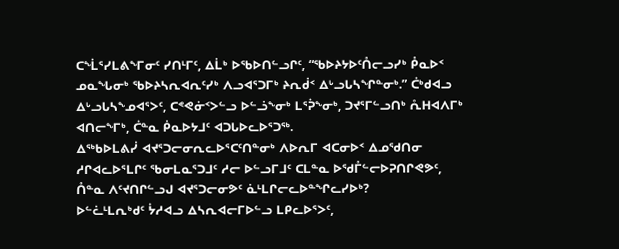ᑕᖕᒫᕐᓯᒪᕕᖕᒥᓂᑦ ᓯᑎᒻᒥᑦ, ᐃᒫᒃ ᐅᖃᐅᑎᓪᓗᒋᑦ, “ᖃᐅᔨᔭᐅᑦᑍᓕᓗᓯᒃ ᑬᓇᐅᑉ ᓄᓇᖓᓂᒃ ᖃᐅᔨᓴᕆᐊᕆᑦᓯᒃ ᐱᓗᐊᕐᑐᒥᒃ ᔨᕆᑰᑉ ᐃᒡᓗᒐᓴᖏᓐᓂᒃ.” ᑖᒃᑯᐊᓗ ᐃᒡᓗᒐᓴᖕᓄᐊᕐᐳᑦ, ᑕᕝᕙᓃᑉᐳᓪᓗ ᐅᓪᓘᖕᓂᒃ ᒪᕐᕉᖕᓂᒃ, ᑐᔪᕐᒥᓪᓗᑎᒃ ᕅᕼᐊᐱᒥᒃ ᐊᑎᓕᖕᒥᒃ, ᑖᓐᓇ ᑮᓇᐅᔭᒧᑦ ᐊᑐᒐᐅᓚᐅᕐᑐᖅ.
ᐃᖅᑲᐅᒪᕕᓰ ᐊᔪᕐᑐᓕᓂᕆᓚᐅᕐᑕᑦᑎᓐᓂᒃ ᐱᐅᕆᒥ ᐊᑕᓂᐅᑉ ᐃᓄᖁᑎᓂ ᓱᒋᐊᓚᐅᕐᒪᒋᑦ ᖃᓂᒪᓇᕐᑐᒧᑦ ᓱᓕ ᐅᓪᓗᒥᒧᑦ ᑕᒪᓐᓇ ᐅᖁᒤᓪᓕᐅᕈᑎᒋᕙᕗᑦ, ᑍᓐᓇ ᐱᑦᔪᑎᒋᓪᓗᒍ ᐊᔪᕐᑐᓕᓂᕗᑦ ᓈᒻᒪᒋᓕᓚᐅᓐᖏᓚᓯᐅᒃ?
ᐅᓪᓛᒻᒪᕆᒃᑯᑦ ᔮᓱᐊᓗ ᐃᓴᕆᐊᓕᒥᐅᓪᓗ ᒪᑭᓚᐅᕐᐳᑦ,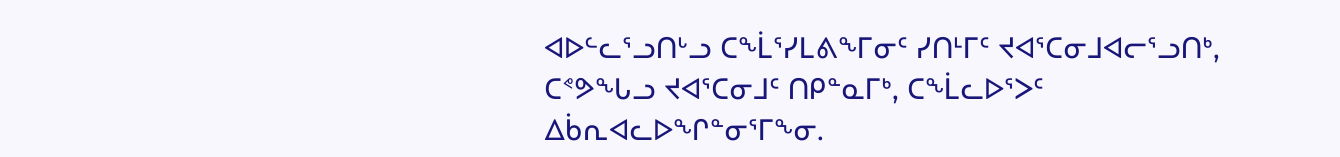ᐊᐅᓪᓚᕐᓗᑎᒡᓗ ᑕᖕᒫᕐᓯᒪᕕᖕᒥᓂᑦ ᓯᑎᒻᒥᑦ ᔪᐊᕐᑕᓂᒧᐊᓕᕐᓗᑎᒃ, ᑕᕝᕗᖓᓗ ᔪᐊᕐᑕᓂᒧᑦ ᑎᑭᓐᓇᒥᒃ, ᑕᖕᒫᓚᐅᕐᐳᑦ ᐃᑳᕆᐊᓚᐅᖏᓐᓂᕐᒥᖕᓂ.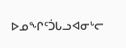ᐅᓄᖏᑦᑑᒐᓗᐊᓂᒡᓕ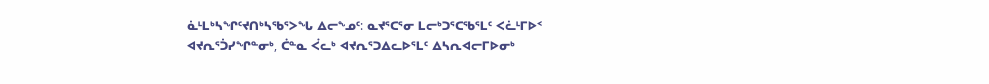ᓈᒻᒪᒃᓴᖏᑦᔪᑎᒃᓴᖃᕐᐳᖓ ᐃᓕᖕᓄᑦ: ᓇᔪᕐᑕᕐᓂ ᒪᓕᒃᑐᕐᑕᖃᕐᒪᑦ ᐸᓛᒻᒥᐅᑉ ᐊᔪᕆᕐᑑᓯᖏᓐᓂᒃ, ᑖᓐᓇ ᐹᓚᒃ ᐊᔪᕆᕐᑐᐃᓚᐅᕐᒪᑦ ᐃᓴᕆᐊᓕᒥᐅᓂᒃ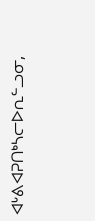ᐊᒡᕕᐊᕈᑎᒃᓴᓕᐅᕆᓪᓗᓂ,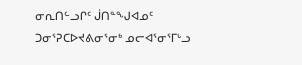ᓂᕆᑎᓪᓗᒋᑦ ᒎᑎᓐᖑᐊᓄᑦ ᑐᓂᕐᕈᑕᐅᔪᕕᓂᕐᓂᒃ ᓄᓕᐊᕐᓂᕐᒥᒡᓗ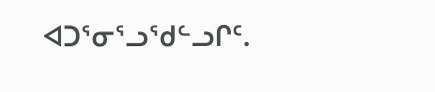ᐊᑐᕐᓂᕐᓗᖁᓪᓗᒋᑦ.